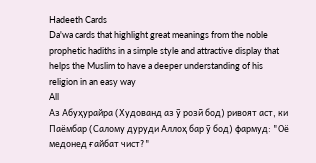Hadeeth Cards
Da'wa cards that highlight great meanings from the noble prophetic hadiths in a simple style and attractive display that helps the Muslim to have a deeper understanding of his religion in an easy way
All
Аз Абуҳурайра (Худованд аз ӯ розӣ бод) ривоят аст, ки Паёмбар (Салому дуруди Аллоҳ бар ӯ бод) фармуд: "Оё медонед ғайбат чист?"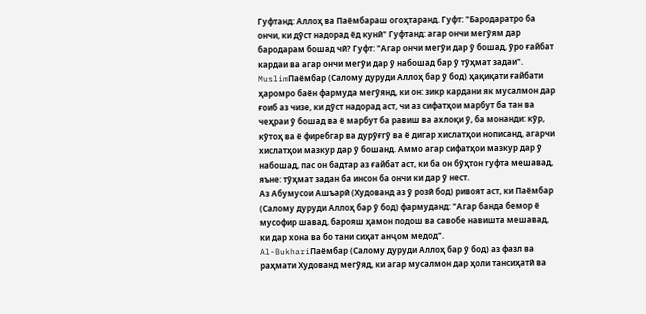Гуфтанд: Аллоҳ ва Паёмбараш огоҳтаранд. Гуфт: "Бародаратро ба ончи, ки дӯст надорад ёд кунӣ" Гуфтанд: агар ончи мегӯям дар бародарам бошад чӣ? Гуфт: "Агар ончи мегӯи дар ӯ бошад, ӯро ғайбат кардаи ва агар ончи мегӯи дар ӯ набошад бар ӯ тӯҳмат задаи".
MuslimПаёмбар (Салому дуруди Аллоҳ бар ӯ бод) ҳақиқати ғайбати ҳаромро баён фармуда мегӯянд, ки он: зикр кардани як мусалмон дар ғоиб аз чизе, ки дӯст надорад аст, чи аз сифатҳои марбут ба тан ва чеҳраи ӯ бошад ва ё марбут ба равиш ва ахлоқи ӯ, ба монанди: кӯр, кӯтоҳ ва ё фиребгар ва дурӯғгӯ ва ё дигар хислатҳои нописанд, агарчи хислатҳои мазкур дар ӯ бошанд. Аммо агар сифатҳои мазкур дар ӯ набошад, пас он бадтар аз ғайбат аст, ки ба он бӯҳтон гуфта мешавад, яъне: тӯҳмат задан ба инсон ба ончи ки дар ӯ нест.
Аз Абумусои Ашъарӣ (Худованд аз ӯ розӣ бод) ривоят аст, ки Паёмбар (Салому дуруди Аллоҳ бар ӯ бод) фармуданд: "Агар банда бемор ё мусофир шавад, барояш ҳамон подош ва савобе навишта мешавад, ки дар хона ва бо тани сиҳат анҷом медод".
Al-BukhariПаёмбар (Салому дуруди Аллоҳ бар ӯ бод) аз фазл ва раҳмати Худованд мегӯяд, ки агар мусалмон дар ҳоли тансиҳатӣ ва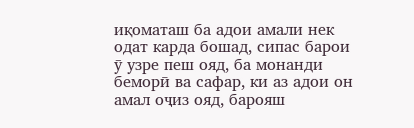иқоматаш ба адои амали нек одат карда бошад, сипас барои ӯ узре пеш ояд, ба монанди беморӣ ва сафар, ки аз адои он амал оҷиз ояд, барояш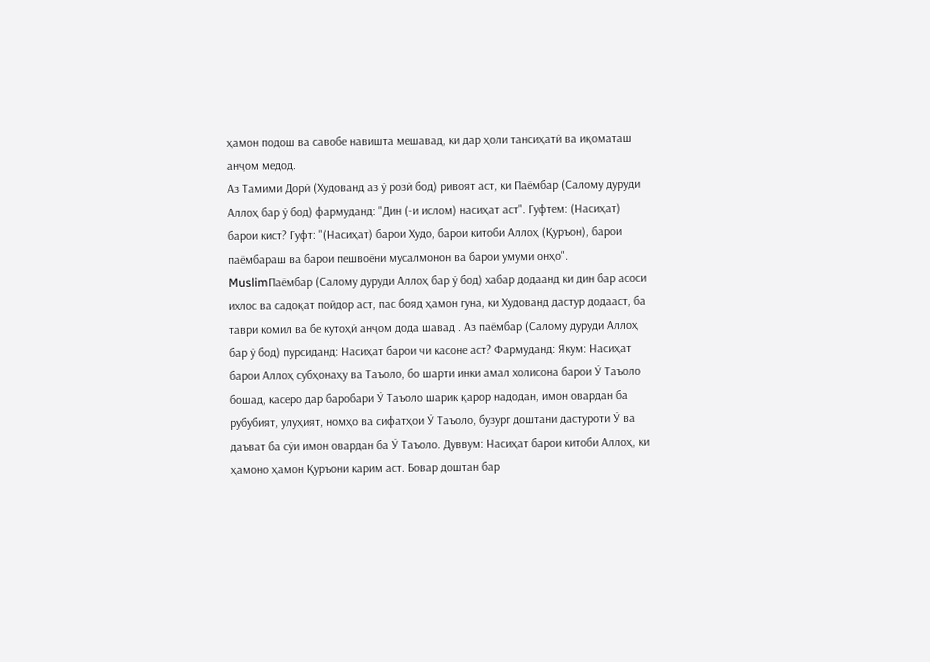ҳамон подош ва савобе навишта мешавад, ки дар ҳоли тансиҳатӣ ва иқоматаш анҷом медод.
Аз Тамими Дорӣ (Худованд аз ӯ розӣ бод) ривоят аст, ки Паёмбар (Салому дуруди Аллоҳ бар ӯ бод) фармуданд: "Дин (-и ислом) насиҳат аст". Гуфтем: (Насиҳат) барои кист? Гуфт: "(Насиҳат) барои Худо, барои китоби Аллоҳ (Қуръон), барои паёмбараш ва барои пешвоёни мусалмонон ва барои умуми онҳо".
MuslimПаёмбар (Салому дуруди Аллоҳ бар ӯ бод) хабар додаанд ки дин бар асоси ихлос ва садоқат пойдор аст, пас бояд ҳамон гуна, ки Худованд дастур додааст, ба таври комил ва бе кутоҳӣ анҷом дода шавад . Аз паёмбар (Салому дуруди Аллоҳ бар ӯ бод) пурсиданд: Насиҳат барои чи касоне аст? Фармуданд: Якум: Насиҳат барои Аллоҳ субҳонаҳу ва Таъоло, бо шарти инки амал холисона барои Ӯ Таъоло бошад, касеро дар баробари Ӯ Таъоло шарик қарор надодан, имон овардан ба рубубият, улуҳият, номҳо ва сифатҳои Ӯ Таъоло, бузург доштани дастуроти Ӯ ва даъват ба сӯи имон овардан ба Ӯ Таъоло. Дуввум: Насиҳат барои китоби Аллоҳ, ки ҳамоно ҳамон Қуръони карим аст. Бовар доштан бар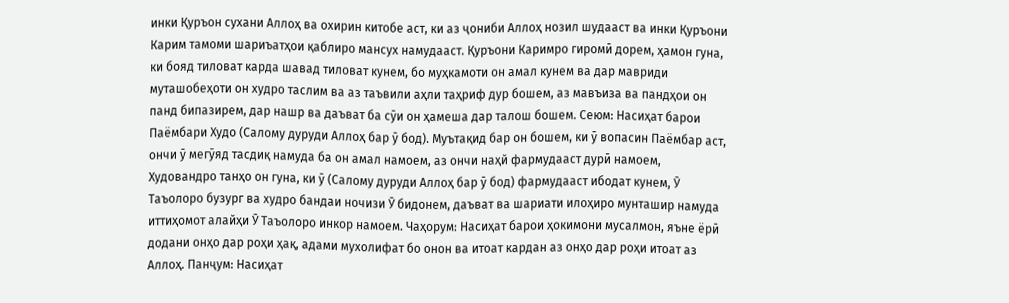инки Қуръон сухани Аллоҳ ва охирин китобе аст, ки аз ҷониби Аллоҳ нозил шудааст ва инки Қуръони Карим тамоми шариъатҳои қаблиро мансух намудааст. Қуръони Каримро гиромӣ дорем, ҳамон гуна, ки бояд тиловат карда шавад тиловат кунем, бо муҳкамоти он амал кунем ва дар мавриди муташобеҳоти он худро таслим ва аз таъвили аҳли таҳриф дур бошем, аз мавъиза ва пандҳои он панд бипазирем, дар нашр ва даъват ба сӯи он ҳамеша дар талош бошем. Сеюм: Насиҳат барои Паёмбари Худо (Салому дуруди Аллоҳ бар ӯ бод). Муътақид бар он бошем, ки ӯ вопасин Паёмбар аст, ончи ӯ мегӯяд тасдиқ намуда ба он амал намоем, аз ончи наҳй фармудааст дурӣ намоем, Худовандро танҳо он гуна, ки ӯ (Салому дуруди Аллоҳ бар ӯ бод) фармудааст ибодат кунем, Ӯ Таъолоро бузург ва худро бандаи ночизи Ӯ бидонем, даъват ва шариати илоҳиро мунташир намуда иттиҳомот алайҳи Ӯ Таъолоро инкор намоем. Чаҳорум: Насиҳат барои ҳокимони мусалмон, яъне ёрӣ додани онҳо дар роҳи ҳақ, адами мухолифат бо онон ва итоат кардан аз онҳо дар роҳи итоат аз Аллоҳ. Панҷум: Насиҳат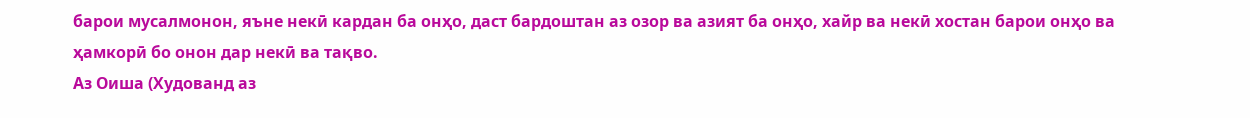барои мусалмонон, яъне некӣ кардан ба онҳо, даст бардоштан аз озор ва азият ба онҳо, хайр ва некӣ хостан барои онҳо ва ҳамкорӣ бо онон дар некӣ ва тақво.
Аз Оиша (Худованд аз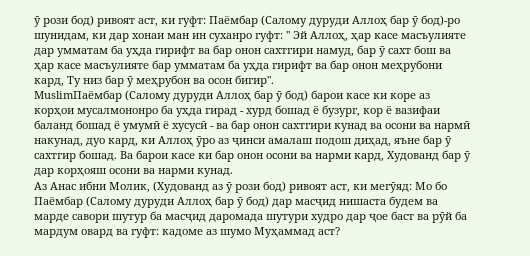ӯ рози бод) ривоят аст, ки гуфт: Паёмбар (Салому дуруди Аллоҳ бар ӯ бод)-ро шунидам, ки дар хонаи ман ин суханро гуфт: " Эй Аллоҳ, ҳар касе масъулияте дар умматам ба уҳда гирифт ва бар онон сахтгири намуд, бар ӯ сахт бош ва ҳар касе масъулияте бар умматам ба уҳда гирифт ва бар онон меҳрубони кард, Ту низ бар ӯ меҳрубон ва осон бигир".
MuslimПаёмбар (Салому дуруди Аллоҳ бар ӯ бод) барои касе ки коре аз корҳои мусалмононро ба уҳда гирад - хурд бошад ё бузург, кор ё вазифаи баланд бошад ё умумӣ ё хусусӣ - ва бар онон сахтгири кунад ва осони ва нармӣ накунад, дуо кард, ки Аллоҳ ӯро аз ҷинси амалаш подош диҳад, яъне бар ӯ сахтгир бошад. Ва барои касе ки бар онон осони ва нарми кард, Худованд бар ӯ дар корҳояш осони ва нарми кунад.
Аз Анас ибни Молик, (Худованд аз ӯ рози бод) ривоят аст, ки мегӯяд: Мо бо Паёмбар (Салому дуруди Аллоҳ бар ӯ бод) дар масҷид нишаста будем ва марде савори шутур ба масҷид даромада шутури худро дар ҷое баст ва рӯй ба мардум овард ва гуфт: кадоме аз шумо Муҳаммад аст?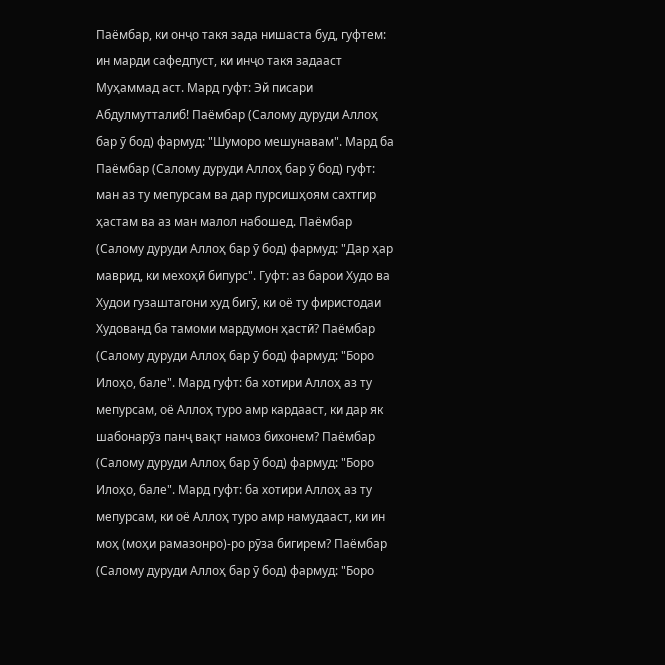Паёмбар, ки онҷо такя зада нишаста буд, гуфтем: ин марди сафедпуст, ки инҷо такя задааст Муҳаммад аст. Мард гуфт: Эй писари Абдулмутталиб! Паёмбар (Салому дуруди Аллоҳ бар ӯ бод) фармуд: "Шуморо мешунавам". Мард ба Паёмбар (Салому дуруди Аллоҳ бар ӯ бод) гуфт: ман аз ту мепурсам ва дар пурсишҳоям сахтгир ҳастам ва аз ман малол набошед. Паёмбар (Салому дуруди Аллоҳ бар ӯ бод) фармуд: "Дар ҳар маврид, ки мехоҳӣ бипурс". Гуфт: аз барои Худо ва Худои гузаштагони худ бигӯ, ки оё ту фиристодаи Худованд ба тамоми мардумон ҳастӣ? Паёмбар (Салому дуруди Аллоҳ бар ӯ бод) фармуд: "Боро Илоҳо, бале". Мард гуфт: ба хотири Аллоҳ аз ту мепурсам, оё Аллоҳ туро амр кардааст, ки дар як шабонарӯз панҷ вақт намоз бихонем? Паёмбар (Салому дуруди Аллоҳ бар ӯ бод) фармуд: "Боро Илоҳо, бале". Мард гуфт: ба хотири Аллоҳ аз ту мепурсам, ки оё Аллоҳ туро амр намудааст, ки ин моҳ (моҳи рамазонро)-ро рӯза бигирем? Паёмбар (Салому дуруди Аллоҳ бар ӯ бод) фармуд: "Боро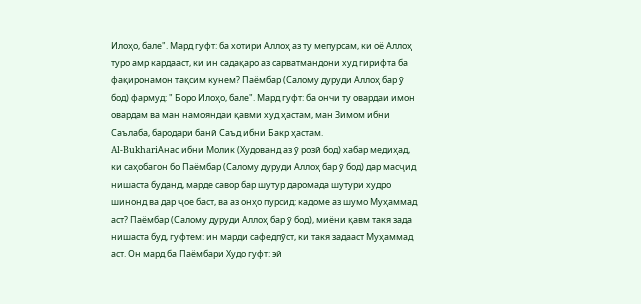Илоҳо, бале". Мард гуфт: ба хотири Аллоҳ аз ту мепурсам, ки оё Аллоҳ туро амр кардааст, ки ин садақаро аз сарватмандони худ гирифта ба фақиронамон тақсим кунем? Паёмбар (Салому дуруди Аллоҳ бар ӯ бод) фармуд: " Боро Илоҳо, бале". Мард гуфт: ба ончи ту овардаи имон овардам ва ман намояндаи қавми худ ҳастам, ман Зимом ибни Саълаба, бародари банӣ Саъд ибни Бакр ҳастам.
Al-BukhariАнас ибни Молик (Худованд аз ӯ розӣ бод) хабар медиҳад, ки саҳобагон бо Паёмбар (Салому дуруди Аллоҳ бар ӯ бод) дар масҷид нишаста буданд, марде савор бар шутур даромада шутури худро шинонд ва дар ҷое баст, ва аз онҳо пурсид: кадоме аз шумо Муҳаммад аст? Паёмбар (Салому дуруди Аллоҳ бар ӯ бод), миёни қавм такя зада нишаста буд, гуфтем: ин марди сафедпӯст, ки такя задааст Муҳаммад аст. Он мард ба Паёмбари Худо гуфт: эй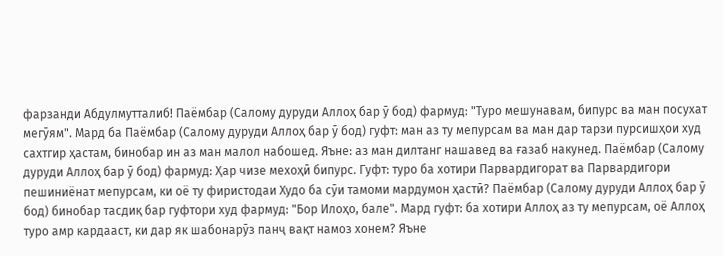фарзанди Абдулмутталиб! Паёмбар (Салому дуруди Аллоҳ бар ӯ бод) фармуд: "Туро мешунавам, бипурс ва ман посухат мегӯям". Мард ба Паёмбар (Салому дуруди Аллоҳ бар ӯ бод) гуфт: ман аз ту мепурсам ва ман дар тарзи пурсишҳои худ сахтгир ҳастам, бинобар ин аз ман малол набошед. Яъне: аз ман дилтанг нашавед ва ғазаб накунед. Паёмбар (Салому дуруди Аллоҳ бар ӯ бод) фармуд: Ҳар чизе мехоҳӣ бипурс. Гуфт: туро ба хотири Парвардигорат ва Парвардигори пешиниёнат мепурсам, ки оё ту фиристодаи Худо ба сӯи тамоми мардумон ҳастӣ? Паёмбар (Салому дуруди Аллоҳ бар ӯ бод) бинобар тасдиқ бар гуфтори худ фармуд: "Бор Илоҳо, бале". Мард гуфт: ба хотири Аллоҳ аз ту мепурсам, оё Аллоҳ туро амр кардааст, ки дар як шабонарӯз панҷ вақт намоз хонем? Яъне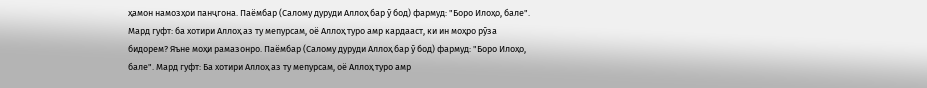ҳамон намозҳои панҷгона. Паёмбар (Салому дуруди Аллоҳ бар ӯ бод) фармуд: "Боро Илоҳо, бале". Мард гуфт: ба хотири Аллоҳ аз ту мепурсам, оё Аллоҳ туро амр кардааст, ки ин моҳро рӯза бидорем? Яъне моҳи рамазонро. Паёмбар (Салому дуруди Аллоҳ бар ӯ бод) фармуд: "Боро Илоҳо, бале". Мард гуфт: Ба хотири Аллоҳ аз ту мепурсам, оё Аллоҳ туро амр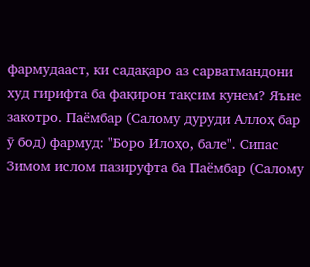фармудааст, ки садақаро аз сарватмандони худ гирифта ба фақирон тақсим кунем? Яъне закотро. Паёмбар (Салому дуруди Аллоҳ бар ӯ бод) фармуд: "Боро Илоҳо, бале". Сипас Зимом ислом пазируфта ба Паёмбар (Салому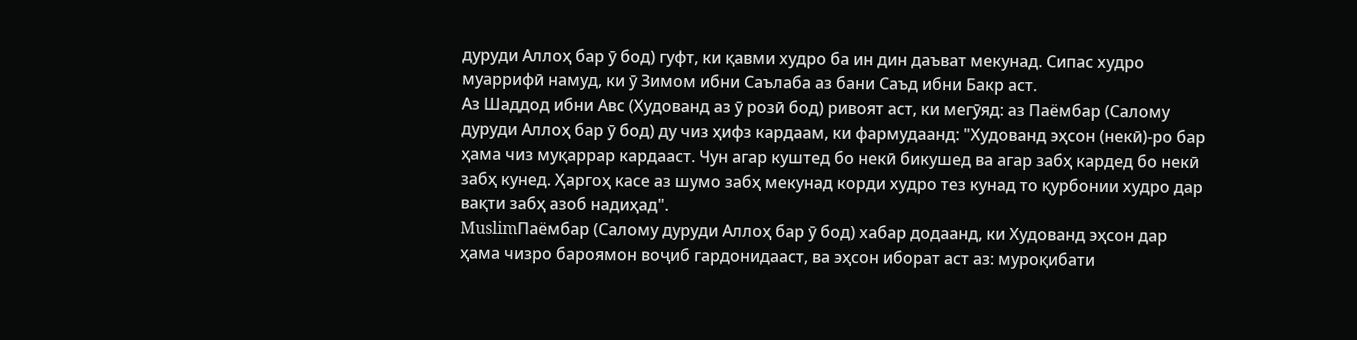дуруди Аллоҳ бар ӯ бод) гуфт, ки қавми худро ба ин дин даъват мекунад. Сипас худро муаррифӣ намуд, ки ӯ Зимом ибни Саълаба аз бани Саъд ибни Бакр аст.
Аз Шаддод ибни Авс (Худованд аз ӯ розӣ бод) ривоят аст, ки мегӯяд: аз Паёмбар (Салому дуруди Аллоҳ бар ӯ бод) ду чиз ҳифз кардаам, ки фармудаанд: "Худованд эҳсон (некӣ)-ро бар ҳама чиз муқаррар кардааст. Чун агар куштед бо некӣ бикушед ва агар забҳ кардед бо некӣ забҳ кунед. Ҳаргоҳ касе аз шумо забҳ мекунад корди худро тез кунад то қурбонии худро дар вақти забҳ азоб надиҳад".
MuslimПаёмбар (Салому дуруди Аллоҳ бар ӯ бод) хабар додаанд, ки Худованд эҳсон дар ҳама чизро бароямон воҷиб гардонидааст, ва эҳсон иборат аст аз: муроқибати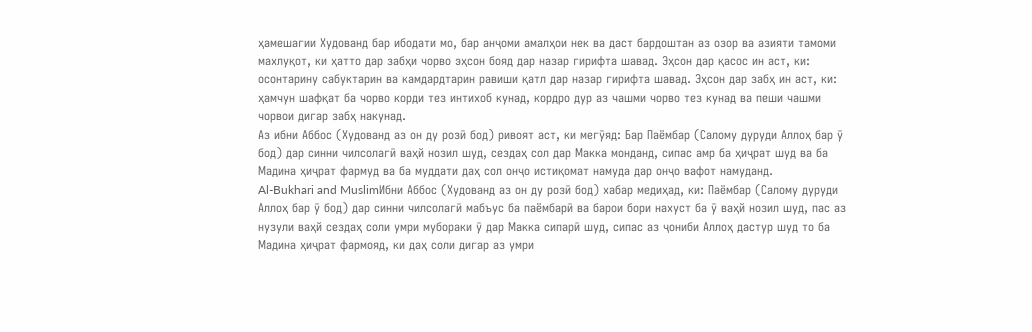ҳамешагии Худованд бар ибодати мо, бар анҷоми амалҳои нек ва даст бардоштан аз озор ва азияти тамоми махлуқот, ки ҳатто дар забҳи чорво эҳсон бояд дар назар гирифта шавад. Эҳсон дар қасос ин аст, ки: осонтарину сабуктарин ва камдардтарин равиши қатл дар назар гирифта шавад. Эҳсон дар забҳ ин аст, ки: ҳамчун шафқат ба чорво корди тез интихоб кунад, кордро дур аз чашми чорво тез кунад ва пеши чашми чорвои дигар забҳ накунад.
Аз ибни Аббос (Худованд аз он ду розӣ бод) ривоят аст, ки мегӯяд: Бар Паёмбар (Салому дуруди Аллоҳ бар ӯ бод) дар синни чилсолагӣ ваҳй нозил шуд, сездаҳ сол дар Макка монданд, сипас амр ба ҳиҷрат шуд ва ба Мадина ҳиҷрат фармуд ва ба муддати даҳ сол онҷо истиқомат намуда дар онҷо вафот намуданд.
Al-Bukhari and MuslimИбни Аббос (Худованд аз он ду розӣ бод) хабар медиҳад, ки: Паёмбар (Салому дуруди Аллоҳ бар ӯ бод) дар синни чилсолагӣ мабъус ба паёмбарӣ ва барои бори нахуст ба ӯ ваҳй нозил шуд, пас аз нузули ваҳй сездаҳ соли умри мубораки ӯ дар Макка сипарӣ шуд, сипас аз ҷониби Аллоҳ дастур шуд то ба Мадина ҳиҷрат фармояд, ки даҳ соли дигар аз умри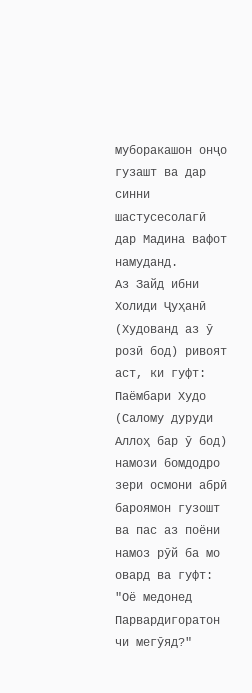муборакашон онҷо гузашт ва дар синни шастусесолагӣ дар Мадина вафот намуданд.
Аз Зайд ибни Холиди Ҷуҳанӣ (Худованд аз ӯ розӣ бод) ривоят аст, ки гуфт: Паёмбари Худо (Салому дуруди Аллоҳ бар ӯ бод) намози бомдодро зери осмони абрӣ бароямон гузошт ва пас аз поёни намоз рӯй ба мо овард ва гуфт: "Оё медонед Парвардигоратон чи мегӯяд?"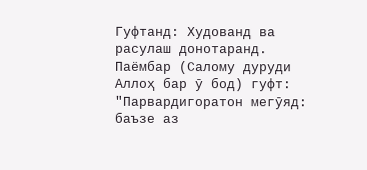Гуфтанд: Худованд ва расулаш донотаранд. Паёмбар (Салому дуруди Аллоҳ бар ӯ бод) гуфт: "Парвардигоратон мегӯяд: баъзе аз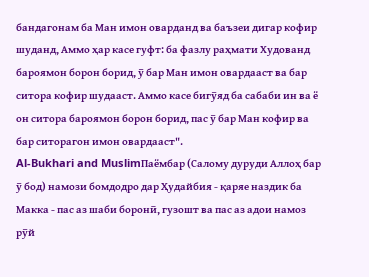бандагонам ба Ман имон оварданд ва баъзеи дигар кофир шуданд, Аммо ҳар касе гуфт: ба фазлу раҳмати Худованд бароямон борон борид, ӯ бар Ман имон овардааст ва бар ситора кофир шудааст. Аммо касе бигӯяд ба сабаби ин ва ё он ситора бароямон борон борид, пас ӯ бар Ман кофир ва бар ситорагон имон овардааст".
Al-Bukhari and MuslimПаёмбар (Салому дуруди Аллоҳ бар ӯ бод) намози бомдодро дар Ҳудайбия - қаряе наздик ба Макка - пас аз шаби боронӣ, гузошт ва пас аз адои намоз рӯй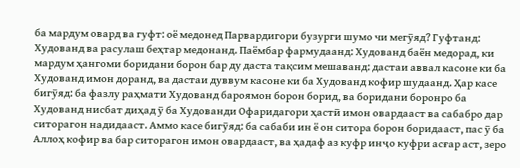ба мардум овард ва гуфт: оё медонед Парвардигори бузурги шумо чи мегӯяд? Гуфтанд: Худованд ва расулаш беҳтар медонанд. Паёмбар фармудаанд: Худованд баён медорад, ки мардум ҳангоми боридани борон бар ду даста тақсим мешаванд: дастаи аввал касоне ки ба Худованд имон доранд, ва дастаи дуввум касоне ки ба Худованд кофир шудаанд. Ҳар касе бигӯяд: ба фазлу раҳмати Худованд бароямон борон борид, ва боридани боронро ба Худованд нисбат диҳад ӯ ба Худованди Офаридагори ҳастӣ имон овардааст ва сабабро дар ситорагон надидааст. Аммо касе бигӯяд: ба сабаби ин ё он ситора борон боридааст, пас ӯ ба Аллоҳ кофир ва бар ситорагон имон овардааст, ва ҳадаф аз куфр инҷо куфри асғар аст, зеро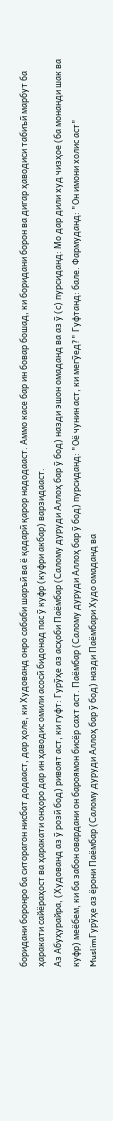боридани боронро ба ситорагон нисбат додааст, дар ҳоле, ки Худованд онро сабаби шаръӣ ва ё қадарӣ қарор надодааст. Аммо касе бар ин бовар бошад, ки боридани борон ва дигар ҳаводиси табиъӣ марбут ба ҳаракати сайёраҳост ва ҳаракати онҳоро дар ин ҳаводис омили асосӣ бидонад пас ӯ куфр (куфри акбар) варзидааст.
Аз Абуҳурайра, (Худованд аз ӯ розӣ бод) ривоят аст, ки гуфт: Гурӯҳе аз асҳоби Паёмбар (Салому дуруди Аллоҳ бар ӯ бод) назди эшон омаданд ва аз ӯ (с) пурсиданд: Мо дар дили худ чизҳое (ба монанди шак ва куфр) меёбем, ки ба забон овардани он бароямон бисёр сахт аст. Паёмбар (Салому дуруди Аллоҳ бар ӯ бод) пурсиданд: "Оё чунин аст, ки мегӯед?" Гуфтанд: бале. Фармуданд: "Он имони холис аст"
MuslimГурӯҳе аз ёрони Паёмбар (Салому дуруди Аллоҳ бар ӯ бод) назди Паёмбари Худо омаданд ва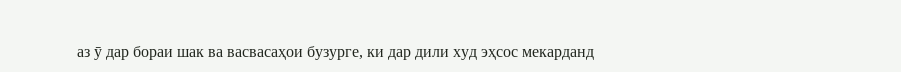аз ӯ дар бораи шак ва васвасаҳои бузурге, ки дар дили худ эҳсос мекарданд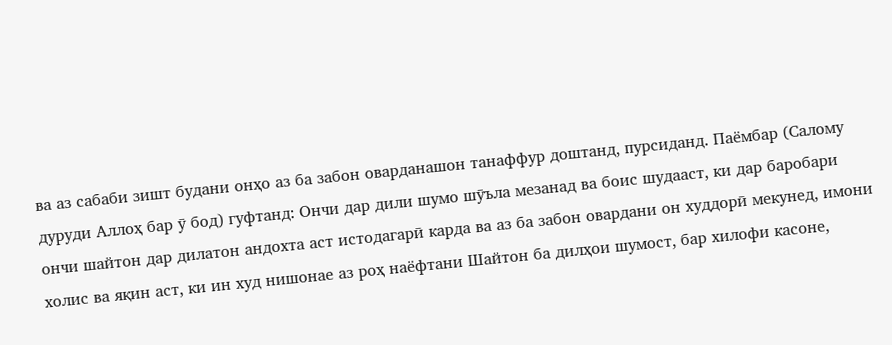ва аз сабаби зишт будани онҳо аз ба забон оварданашон танаффур доштанд, пурсиданд. Паёмбар (Салому дуруди Аллоҳ бар ӯ бод) гуфтанд: Ончи дар дили шумо шӯъла мезанад ва боис шудааст, ки дар баробари ончи шайтон дар дилатон андохта аст истодагарӣ карда ва аз ба забон овардани он худдорӣ мекунед, имони холис ва яқин аст, ки ин худ нишонае аз роҳ наёфтани Шайтон ба дилҳои шумост, бар хилофи касоне,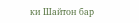ки Шайтон бар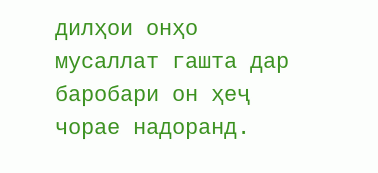дилҳои онҳо мусаллат гашта дар баробари он ҳеҷ чорае надоранд.